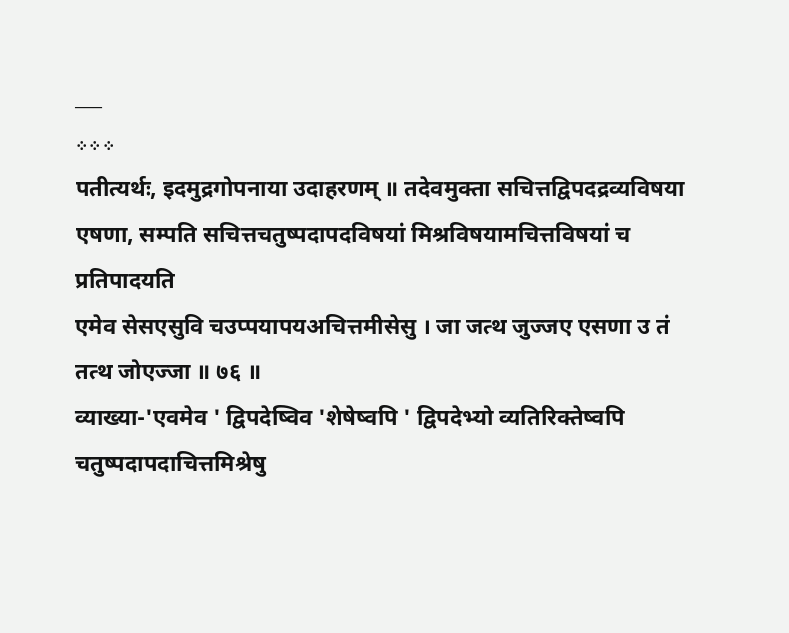___
܀܀܀
पतीत्यर्थः, इदमुद्रगोपनाया उदाहरणम् ॥ तदेवमुक्ता सचित्तद्विपदद्रव्यविषया एषणा, सम्पति सचित्तचतुष्पदापदविषयां मिश्रविषयामचित्तविषयां च प्रतिपादयति
एमेव सेसएसुवि चउप्पयापयअचित्तमीसेसु । जा जत्थ जुज्जए एसणा उ तं तत्थ जोएज्जा ॥ ७६ ॥
व्याख्या-'एवमेव ' द्विपदेष्विव 'शेषेष्वपि ' द्विपदेभ्यो व्यतिरिक्तेष्वपि चतुष्पदापदाचित्तमिश्रेषु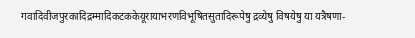गवादिवीजपुरकादिद्रम्मादिकटककेयूरायाभरणविभूषितसुतादिरूपेषु द्रव्येषु विषयेषु या यत्रैषणा-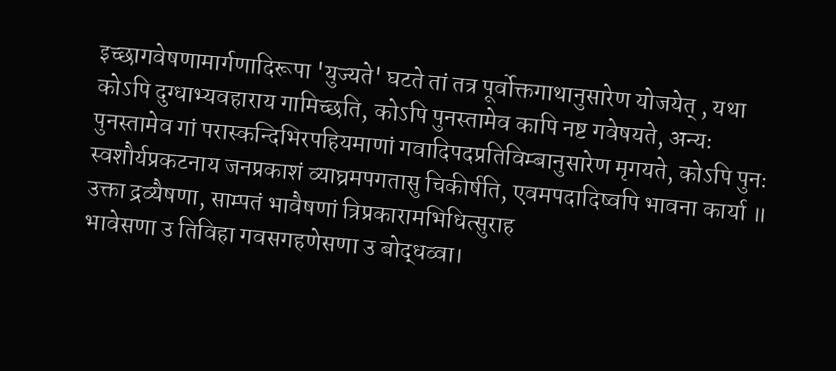इच्छागवेषणामार्गणादिरूपा 'युज्यते' घटते तां तत्र पूर्वोक्तगाथानुसारेण योजयेत् , यथा कोऽपि दुग्धाभ्यवहाराय गामिच्छति, कोऽपि पुनस्तामेव कापि नष्ट गवेषयते, अन्यः पुनस्तामेव गां परास्कन्दिभिरपहियमाणां गवादिपदप्रतिविम्बानुसारेण मृगयते, कोऽपि पुनः स्वशौर्यप्रकटनाय जनप्रकाशं व्याघ्रमपगतासु चिकीर्षति, एवमपदादिष्वपि भावना कार्या ॥ उक्ता द्रव्यैषणा, साम्पतं भावैषणां त्रिप्रकारामभिधित्सुराह
भावेसणा उ तिविहा गवसगहणेसणा उ बोद्धव्वा।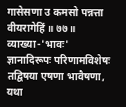गासेसणा उ कमसो पन्नत्ता वीयरागेहिं ॥ ७७॥
व्याख्या-'भावः' ज्ञानादिरूपः परिणामविशेषः तद्विषया एषणा भावैषणा, यथा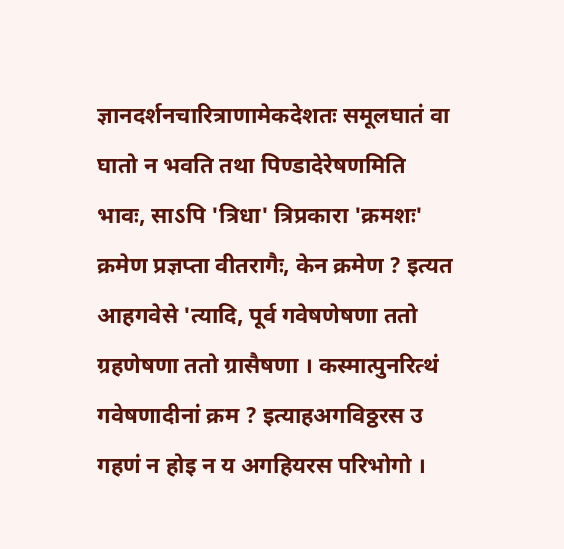ज्ञानदर्शनचारित्राणामेकदेशतः समूलघातं वा घातो न भवति तथा पिण्डादेरेषणमिति भावः, साऽपि 'त्रिधा' त्रिप्रकारा 'क्रमशः' क्रमेण प्रज्ञप्ता वीतरागैः, केन क्रमेण ? इत्यत आहगवेसे 'त्यादि, पूर्व गवेषणेषणा ततो ग्रहणेषणा ततो ग्रासैषणा । कस्मात्पुनरित्थं गवेषणादीनां क्रम ? इत्याहअगविठ्ठरस उ गहणं न होइ न य अगहियरस परिभोगो ।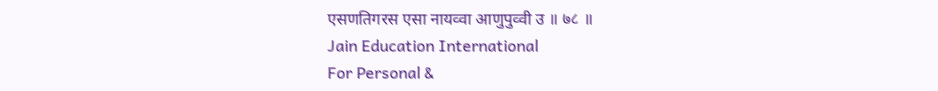एसणतिगरस एसा नायव्वा आणुपुव्वी उ ॥ ७८ ॥
Jain Education International
For Personal &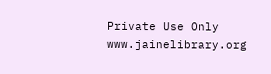Private Use Only
www.jainelibrary.org